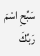سَبِّحِ اسْمَ رَبِّكَ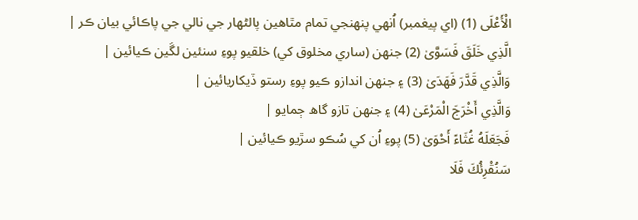الْأَعْلَى (1) (اي پيغمبر) اُنھي پنھنجي تمام مٿاھين پالڻھار جي نالي جي پاڪائي بيان ڪر |
الَّذِي خَلَقَ فَسَوَّىٰ (2) جنھن (ساري مخلوق کي) خلقيو پوءِ سنئين لڱين ڪيائين |
وَالَّذِي قَدَّرَ فَهَدَىٰ (3) ۽ جنھن اندازو ڪيو پوءِ رستو ڏيکاريائين |
وَالَّذِي أَخْرَجَ الْمَرْعَىٰ (4) ۽ جنھن تازو گاھ ڄمايو |
فَجَعَلَهُ غُثَاءً أَحْوَىٰ (5) پوءِ اُن کي سُڪو سڙيو ڪيائين |
سَنُقْرِئُكَ فَلَا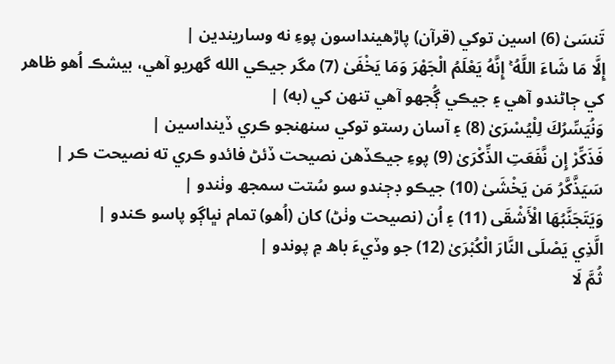تَنسَىٰ (6) اسين توکي (قرآن) پاڙھينداسون پوءِ نه وساريندين |
إِلَّا مَا شَاءَ اللَّهُ ۚ إِنَّهُ يَعْلَمُ الْجَهْرَ وَمَا يَخْفَىٰ (7) مگر جيڪي الله گھريو آھي، بيشڪ اُھو ظاھر کي ڄاڻندو آھي ۽ جيڪي ڳُجھو آھي تنھن کي (به) |
وَنُيَسِّرُكَ لِلْيُسْرَىٰ (8) ۽ آسان رستو توکي سنھنجو ڪري ڏينداسين |
فَذَكِّرْ إِن نَّفَعَتِ الذِّكْرَىٰ (9) پوءِ جيڪڏھن نصيحت ڏئڻ فائدو ڪري ته نصيحت ڪر |
سَيَذَّكَّرُ مَن يَخْشَىٰ (10) جيڪو ڊڄندو سو سُتت سمجھ وٺندو |
وَيَتَجَنَّبُهَا الْأَشْقَى (11) ۽ اُن (نصيحت وٺڻ) کان (اُھو) تمام نڀاڳو پاسو ڪندو |
الَّذِي يَصْلَى النَّارَ الْكُبْرَىٰ (12) جو وڏيءَ باھ ۾ پوندو |
ثُمَّ لَا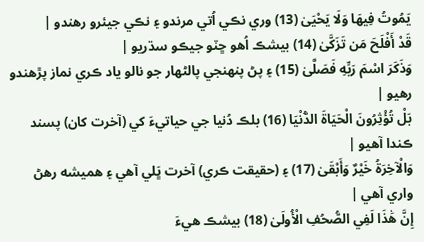يَمُوتُ فِيهَا وَلَا يَحْيَىٰ (13) وري نڪي اُتي مرندو ۽ نڪي جيئرو رھندو |
قَدْ أَفْلَحَ مَن تَزَكَّىٰ (14) بيشڪ اُھو ڇٽو جيڪو سڌريو |
وَذَكَرَ اسْمَ رَبِّهِ فَصَلَّىٰ (15) ۽ پڻ پنھنجي پالڻھار جو نالو ياد ڪري نماز پڙھندو رھيو |
بَلْ تُؤْثِرُونَ الْحَيَاةَ الدُّنْيَا (16) بلڪ دُنيا جي حياتيءَ کي (آخرت کان) پسند ڪندا آھيو |
وَالْآخِرَةُ خَيْرٌ وَأَبْقَىٰ (17) ۽ (حقيقت ڪري) آخرت ڀَلي آھي ۽ ھميشه رھڻ واري آھي |
إِنَّ هَٰذَا لَفِي الصُّحُفِ الْأُولَىٰ (18) بيشڪ ھيءَ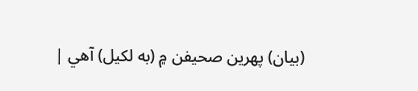(بيان) پھرين صحيفن ۾ (به لکيل) آھي |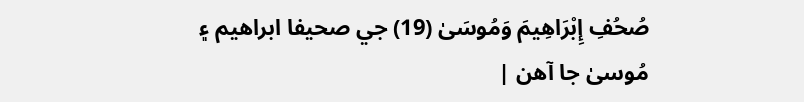صُحُفِ إِبْرَاهِيمَ وَمُوسَىٰ (19) جي صحيفا ابراھيم ۽ مُوسىٰ جا آھن |